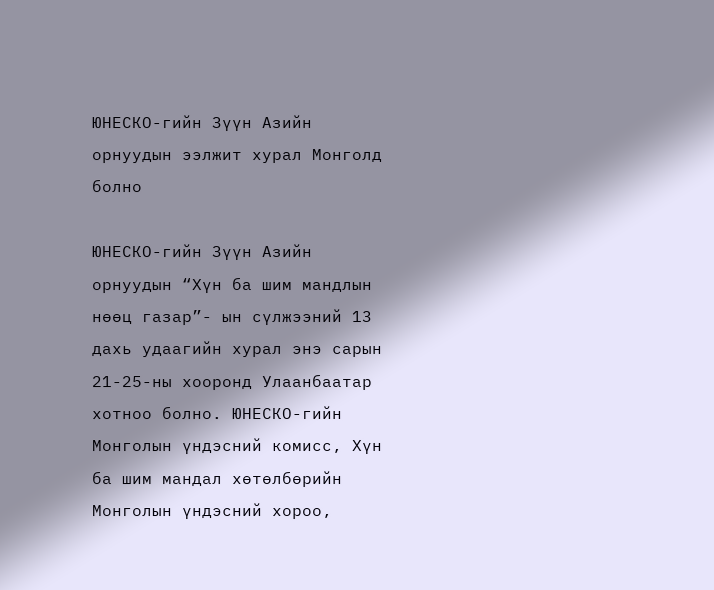ЮНЕСКО-гийн Зүүн Азийн орнуудын ээлжит хурал Монголд болно

ЮНЕСКО-гийн Зүүн Азийн орнуудын “Хүн ба шим мандлын нөөц газар”- ын сүлжээний 13 дахь удаагийн хурал энэ сарын 21-25-ны хооронд Улаанбаатар хотноо болно. ЮНЕСКО-гийн Монголын үндэсний комисс, Хүн ба шим мандал хөтөлбөрийн Монголын үндэсний хороо,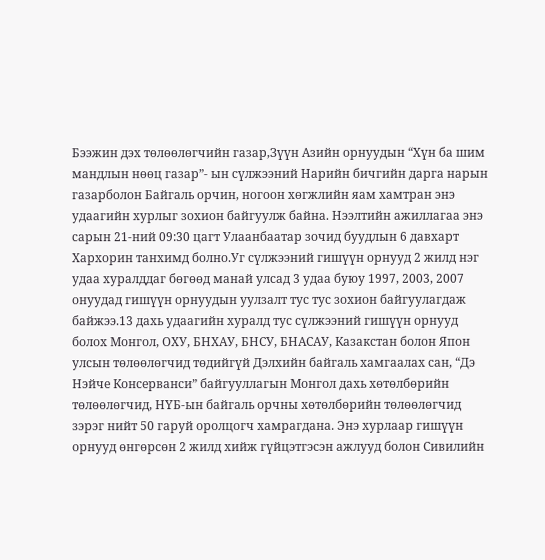Бээжин дэх төлөөлөгчийн газар,Зүүн Азийн орнуудын “Хүн ба шим мандлын нөөц газар”- ын сүлжээний Нарийн бичгийн дарга нарын газарболон Байгаль орчин, ногоон хөгжлийн яам хамтран энэ удаагийн хурлыг зохион байгуулж байна. Нээлтийн ажиллагаа энэ сарын 21-ний 09:30 цагт Улаанбаатар зочид буудлын 6 давхарт Хархорин танхимд болно.Уг сүлжээний гишүүн орнууд 2 жилд нэг удаа хуралддаг бөгөөд манай улсад 3 удаа буюу 1997, 2003, 2007 онуудад гишүүн орнуудын уулзалт тус тус зохион байгуулагдаж байжээ.13 дахь удаагийн хуралд тус сүлжээний гишүүн орнууд болох Монгол, ОХУ, БНХАУ, БНСУ, БНАСАУ, Казакстан болон Япон улсын төлөөлөгчид төдийгүй Дэлхийн байгаль хамгаалах сан, “Дэ Нэйче Консерванси” байгууллагын Монгол дахь хөтөлбөрийн төлөөлөгчид, НҮБ-ын байгаль орчны хөтөлбөрийн төлөөлөгчид зэрэг нийт 50 гаруй оролцогч хамрагдана. Энэ хурлаар гишүүн орнууд өнгөрсөн 2 жилд хийж гүйцэтгэсэн ажлууд болон Сивилийн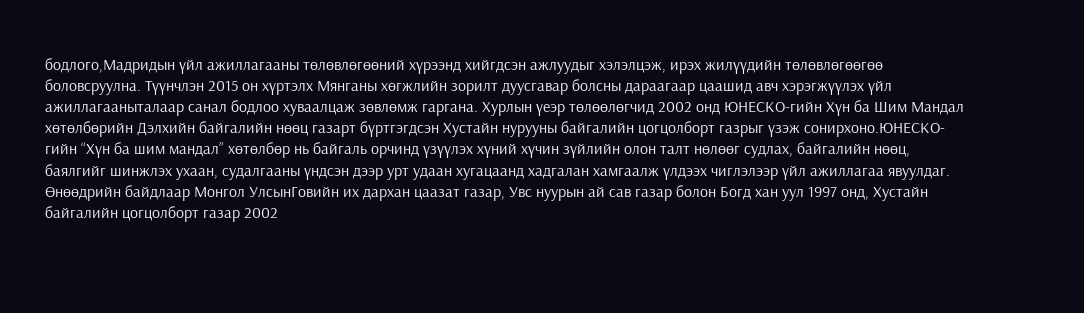бодлого,Мадридын үйл ажиллагааны төлөвлөгөөний хүрээнд хийгдсэн ажлуудыг хэлэлцэж, ирэх жилүүдийн төлөвлөгөөгөө боловсруулна. Түүнчлэн 2015 он хүртэлх Мянганы хөгжлийн зорилт дуусгавар болсны дараагаар цаашид авч хэрэгжүүлэх үйл ажиллагааныталаар санал бодлоо хуваалцаж зөвлөмж гаргана. Хурлын үеэр төлөөлөгчид 2002 онд ЮНЕСКО-гийн Хүн ба Шим Мандал хөтөлбөрийн Дэлхийн байгалийн нөөц газарт бүртгэгдсэн Хустайн нурууны байгалийн цогцолборт газрыг үзэж сонирхоно.ЮНЕСКО-гийн “Хүн ба шим мандал” хөтөлбөр нь байгаль орчинд үзүүлэх хүний хүчин зүйлийн олон талт нөлөөг судлах, байгалийн нөөц, баялгийг шинжлэх ухаан, судалгааны үндсэн дээр урт удаан хугацаанд хадгалан хамгаалж үлдээх чиглэлээр үйл ажиллагаа явуулдаг. Өнөөдрийн байдлаар Монгол УлсынГовийн их дархан цаазат газар, Увс нуурын ай сав газар болон Богд хан уул 1997 онд, Хустайн байгалийн цогцолборт газар 2002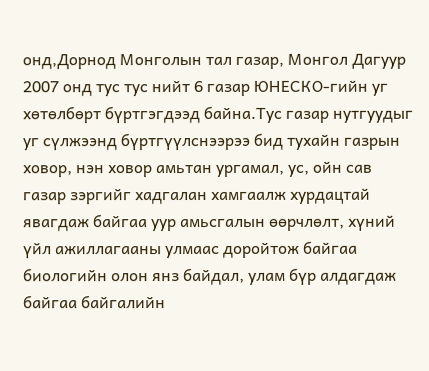онд,Дорнод Монголын тал газар, Монгол Дагуур 2007 онд тус тус нийт 6 газар ЮНЕСКО-гийн уг хөтөлбөрт бүртгэгдээд байна.Тус газар нутгуудыг уг сүлжээнд бүртгүүлснээрээ бид тухайн газрын ховор, нэн ховор амьтан ургамал, ус, ойн сав газар зэргийг хадгалан хамгаалж хурдацтай явагдаж байгаа уур амьсгалын өөрчлөлт, хүний үйл ажиллагааны улмаас доройтож байгаа биологийн олон янз байдал, улам бүр алдагдаж байгаа байгалийн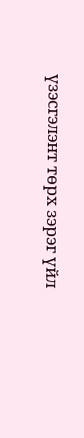үзэсгэлэнт төрх зэрэг үйл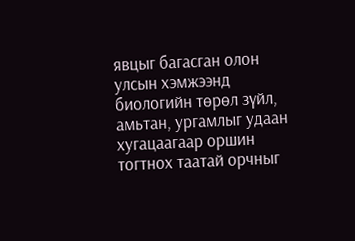явцыг багасган олон улсын хэмжээнд биологийн төрөл зүйл, амьтан, ургамлыг удаан хугацаагаар оршин тогтнох таатай орчныг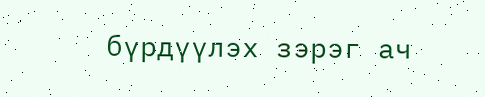бүрдүүлэх зэрэг ач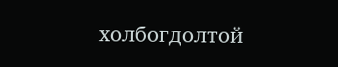холбогдолтой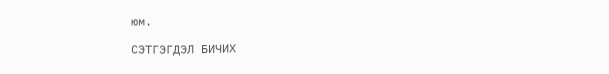юм.

СЭТГЭГДЭЛ БИЧИХ